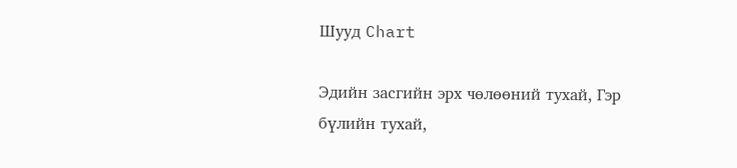Шууд Chart

Эдийн засгийн эрх чөлөөний тухай, Гэр бүлийн тухай,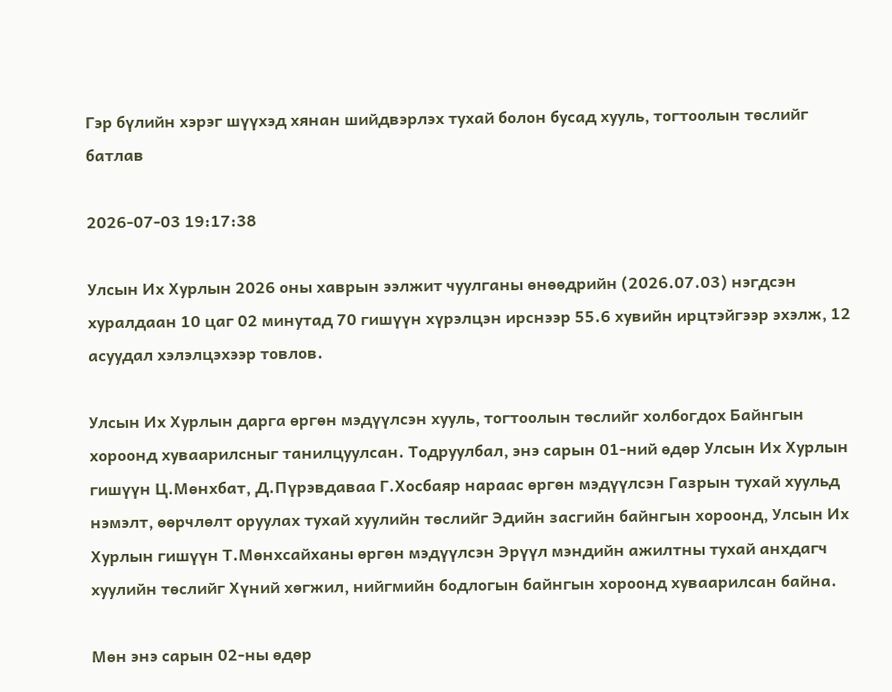Гэр бүлийн хэрэг шүүхэд хянан шийдвэрлэх тухай болон бусад хууль, тогтоолын төслийг батлав

2026-07-03 19:17:38

Улсын Их Хурлын 2026 оны хаврын ээлжит чуулганы өнөөдрийн (2026.07.03) нэгдсэн хуралдаан 10 цаг 02 минутад 70 гишүүн хүрэлцэн ирснээр 55.6 хувийн ирцтэйгээр эхэлж, 12 асуудал хэлэлцэхээр товлов.

Улсын Их Хурлын дарга өргөн мэдүүлсэн хууль, тогтоолын төслийг холбогдох Байнгын хороонд хуваарилсныг танилцуулсан. Тодруулбал, энэ сарын 01-ний өдөр Улсын Их Хурлын гишүүн Ц.Мөнхбат, Д.Пүрэвдаваа Г.Хосбаяр нараас өргөн мэдүүлсэн Газрын тухай хуульд нэмэлт, өөрчлөлт оруулах тухай хуулийн төслийг Эдийн засгийн байнгын хороонд, Улсын Их Хурлын гишүүн Т.Мөнхсайханы өргөн мэдүүлсэн Эрүүл мэндийн ажилтны тухай анхдагч хуулийн төслийг Хүний хөгжил, нийгмийн бодлогын байнгын хороонд хуваарилсан байна.

Мөн энэ сарын 02-ны өдөр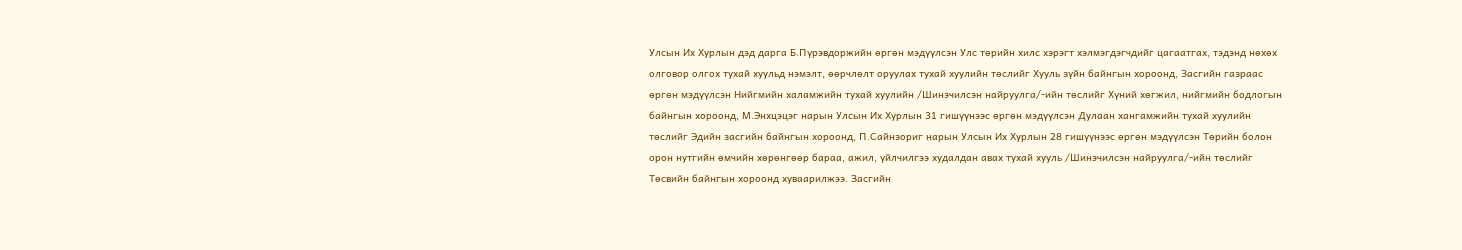Улсын Их Хурлын дэд дарга Б.Пүрэвдоржийн өргөн мэдүүлсэн Улс төрийн хилс хэрэгт хэлмэгдэгчдийг цагаатгах, тэдэнд нөхөх олговор олгох тухай хуульд нэмэлт, өөрчлөлт оруулах тухай хуулийн төслийг Хууль зүйн байнгын хороонд, Засгийн газраас өргөн мэдүүлсэн Нийгмийн халамжийн тухай хуулийн /Шинэчилсэн найруулга/-ийн төслийг Хүний хөгжил, нийгмийн бодлогын байнгын хороонд, М.Энхцэцэг нарын Улсын Их Хурлын 31 гишүүнээс өргөн мэдүүлсэн Дулаан хангамжийн тухай хуулийн төслийг Эдийн засгийн байнгын хороонд, П.Сайнзориг нарын Улсын Их Хурлын 28 гишүүнээс өргөн мэдүүлсэн Төрийн болон орон нутгийн өмчийн хөрөнгөөр бараа, ажил, үйлчилгээ худалдан авах тухай хууль /Шинэчилсэн найруулга/-ийн төслийг Төсвийн байнгын хороонд хуваарилжээ. Засгийн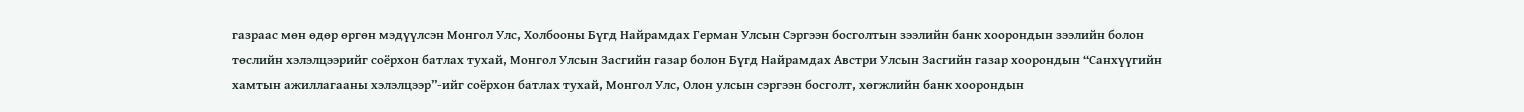газраас мөн өдөр өргөн мэдүүлсэн Монгол Улс, Холбооны Бүгд Найрамдах Герман Улсын Сэргээн босголтын зээлийн банк хоорондын зээлийн болон төслийн хэлэлцээрийг соёрхон батлах тухай, Монгол Улсын Засгийн газар болон Бүгд Найрамдах Австри Улсын Засгийн газар хоорондын “Санхүүгийн хамтын ажиллагааны хэлэлцээр”-ийг соёрхон батлах тухай, Монгол Улс, Олон улсын сэргээн босголт, хөгжлийн банк хоорондын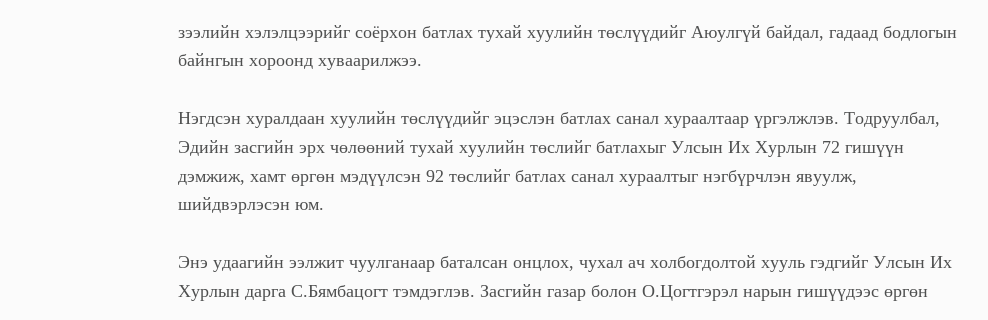зээлийн хэлэлцээрийг соёрхон батлах тухай хуулийн төслүүдийг Аюулгүй байдал, гадаад бодлогын байнгын хороонд хуваарилжээ.

Нэгдсэн хуралдаан хуулийн төслүүдийг эцэслэн батлах санал хураалтаар үргэлжлэв. Тодруулбал, Эдийн засгийн эрх чөлөөний тухай хуулийн төслийг батлахыг Улсын Их Хурлын 72 гишүүн дэмжиж, хамт өргөн мэдүүлсэн 92 төслийг батлах санал хураалтыг нэгбүрчлэн явуулж, шийдвэрлэсэн юм.

Энэ удаагийн ээлжит чуулганаар баталсан онцлох, чухал ач холбогдолтой хууль гэдгийг Улсын Их Хурлын дарга С.Бямбацогт тэмдэглэв. Засгийн газар болон О.Цогтгэрэл нарын гишүүдээс өргөн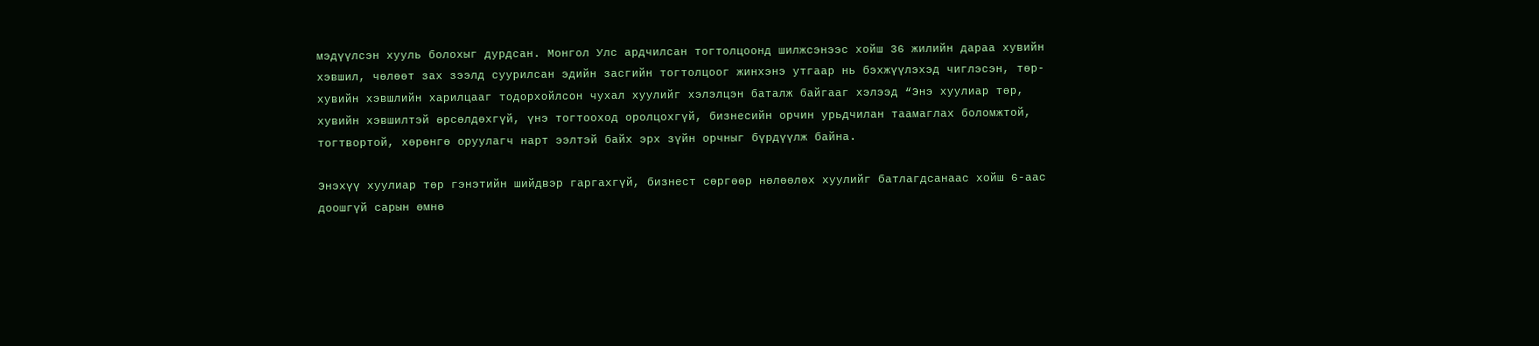мэдүүлсэн хууль болохыг дурдсан. Монгол Улс ардчилсан тогтолцоонд шилжсэнээс хойш 36 жилийн дараа хувийн хэвшил, чөлөөт зах зээлд суурилсан эдийн засгийн тогтолцоог жинхэнэ утгаар нь бэхжүүлэхэд чиглэсэн, төр-хувийн хэвшлийн харилцааг тодорхойлсон чухал хуулийг хэлэлцэн баталж байгааг хэлээд “Энэ хуулиар төр, хувийн хэвшилтэй өрсөлдөхгүй, үнэ тогтооход оролцохгүй, бизнесийн орчин урьдчилан таамаглах боломжтой, тогтвортой, хөрөнгө оруулагч нарт ээлтэй байх эрх зүйн орчныг бүрдүүлж байна.

Энэхүү хуулиар төр гэнэтийн шийдвэр гаргахгүй, бизнест сөргөөр нөлөөлөх хуулийг батлагдсанаас хойш 6-аас доошгүй сарын өмнө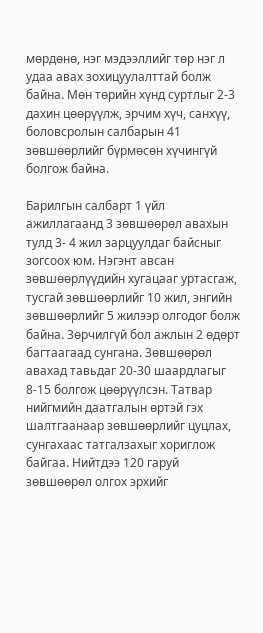мөрдөнө, нэг мэдээллийг төр нэг л удаа авах зохицуулалттай болж байна. Мөн төрийн хүнд суртлыг 2-3 дахин цөөрүүлж, эрчим хүч, санхүү, боловсролын салбарын 41 зөвшөөрлийг бүрмөсөн хүчингүй болгож байна.

Барилгын салбарт 1 үйл ажиллагаанд 3 зөвшөөрөл авахын тулд 3- 4 жил зарцуулдаг байсныг зогсоох юм. Нэгэнт авсан зөвшөөрлүүдийн хугацааг уртасгаж, тусгай зөвшөөрлийг 10 жил, энгийн зөвшөөрлийг 5 жилээр олгодог болж байна. Зөрчилгүй бол ажлын 2 өдөрт багтаагаад сунгана. Зөвшөөрөл авахад тавьдаг 20-30 шаардлагыг 8-15 болгож цөөрүүлсэн. Татвар нийгмийн даатгалын өртэй гэх шалтгаанаар зөвшөөрлийг цуцлах, сунгахаас татгалзахыг хориглож байгаа. Нийтдээ 120 гаруй зөвшөөрөл олгох эрхийг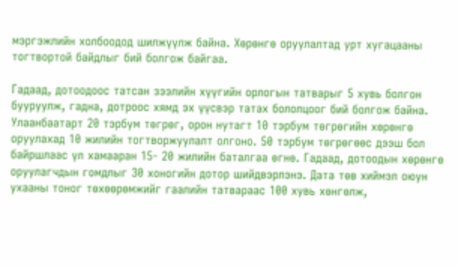мэргэжлийн холбоодод шилжүүлж байна. Хөрөнгө оруулалтад урт хугацааны тогтвортой байдлыг бий болгож байгаа.

Гадаад, дотоодоос татсан зээлийн хүүгийн орлогын татварыг 5 хувь болгон бууруулж, гадна, дотроос хямд эх үүсвэр татах бололцоог бий болгож байна. Улаанбаатарт 20 тэрбум төгрөг, орон нутагт 10 тэрбум төгрөгийн хөрөнгө оруулахад 10 жилийн тогтворжуулалт олгоно. 50 тэрбум төгрөгөөс дээш бол байршлаас үл хамааран 15- 20 жилийн баталгаа өгнө. Гадаад, дотоодын хөрөнгө оруулагчдын гомдлыг 30 хоногийн дотор шийдвэрлэнэ. Дата төв хиймэл оюун ухааны тоног төхөөрөмжийг гаалийн татвараас 100 хувь хөнгөлж,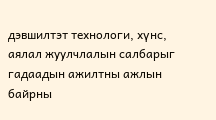дэвшилтэт технологи, хүнс, аялал жуулчлалын салбарыг гадаадын ажилтны ажлын байрны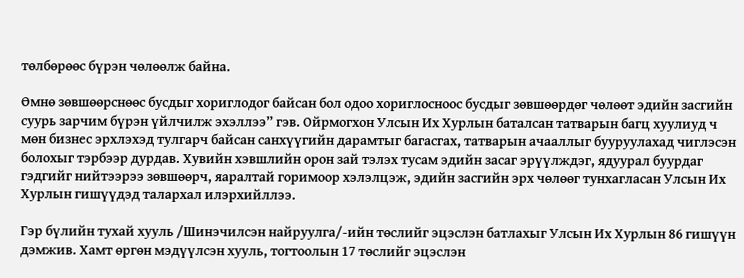төлбөрөөс бүрэн чөлөөлж байна.

Өмнө зөвшөөрснөөс бусдыг хориглодог байсан бол одоо хориглосноос бусдыг зөвшөөрдөг чөлөөт эдийн засгийн суурь зарчим бүрэн үйлчилж эхэллээ” гэв. Ойрмогхон Улсын Их Хурлын баталсан татварын багц хуулиуд ч мөн бизнес эрхлэхэд тулгарч байсан санхүүгийн дарамтыг багасгах, татварын ачааллыг бууруулахад чиглэсэн болохыг тэрбээр дурдав. Хувийн хэвшлийн орон зай тэлэх тусам эдийн засаг эрүүлждэг, ядуурал буурдаг гэдгийг нийтээрээ зөвшөөрч, яаралтай горимоор хэлэлцэж, эдийн засгийн эрх чөлөөг тунхагласан Улсын Их Хурлын гишүүдэд талархал илэрхийллээ.

Гэр бүлийн тухай хууль /Шинэчилсэн найруулга/-ийн төслийг эцэслэн батлахыг Улсын Их Хурлын 86 гишүүн дэмжив. Хамт өргөн мэдүүлсэн хууль, тогтоолын 17 төслийг эцэслэн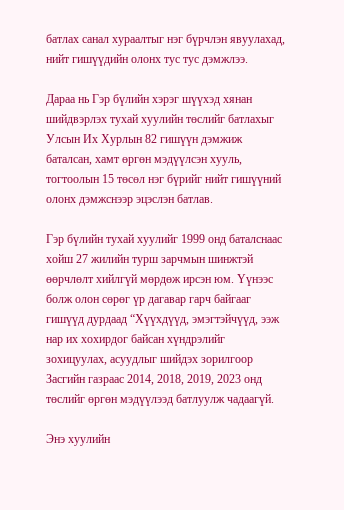батлах санал хураалтыг нэг бүрчлэн явуулахад, нийт гишүүдийн олонх тус тус дэмжлээ.

Дараа нь Гэр бүлийн хэрэг шүүхэд хянан шийдвэрлэх тухай хуулийн төслийг батлахыг Улсын Их Хурлын 82 гишүүн дэмжиж баталсан, хамт өргөн мэдүүлсэн хууль, тогтоолын 15 төсөл нэг бүрийг нийт гишүүний олонх дэмжснээр эцэслэн батлав.

Гэр бүлийн тухай хуулийг 1999 онд баталснаас хойш 27 жилийн турш зарчмын шинжтэй өөрчлөлт хийлгүй мөрдөж ирсэн юм. Үүнээс болж олон сөрөг үр дагавар гарч байгааг гишүүд дурдаад “Хүүхдүүд, эмэгтэйчүүд, ээж нар их хохирдог байсан хүндрэлийг зохицуулах, асуудлыг шийдэх зорилгоор Засгийн газраас 2014, 2018, 2019, 2023 онд төслийг өргөн мэдүүлээд батлуулж чадаагүй.

Энэ хуулийн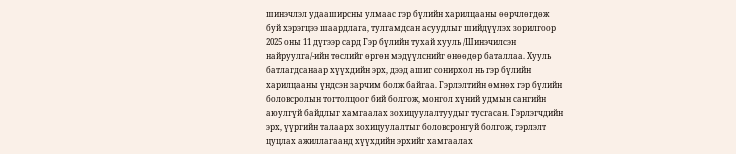шинэчлэл удааширсны улмаас гэр бүлийн харилцааны өөрчлөгдөж буй хэрэгцээ шаардлага, тулгамдсан асуудлыг шийдүүлэх зорилгоор 2025 оны 11 дүгээр сард Гэр бүлийн тухай хууль /Шинэчилсэн найруулга/-ийн төслийг өргөн мэдүүлснийг өнөөдөр баталлаа. Хууль батлагдсанаар хүүхдийн эрх, дээд ашиг сонирхол нь гэр бүлийн харилцааны үндсэн зарчим болж байгаа. Гэрлэлтийн өмнөх гэр бүлийн боловсролын тогтолцоог бий болгож, монгол хүний удмын сангийн аюулгүй байдлыг хамгаалах зохицуулалтуудыг тусгасан. Гэрлэгчдийн эрх, үүргийн талаарх зохицуулалтыг боловсронгуй болгож, гэрлэлт цуцлах ажиллагаанд хүүхдийн эрхийг хамгаалах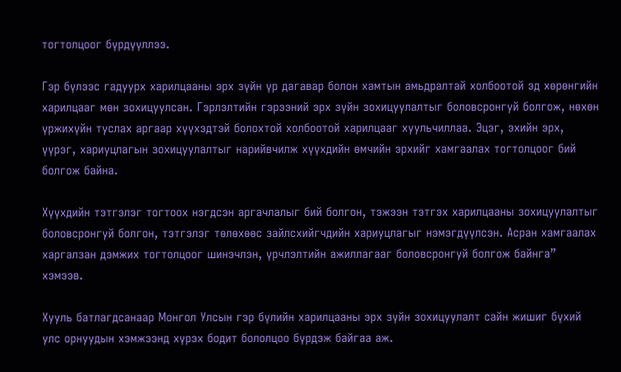тогтолцоог бүрдүүллээ.

Гэр бүлээс гадуурх харилцааны эрх зүйн үр дагавар болон хамтын амьдралтай холбоотой эд хөрөнгийн харилцааг мөн зохицуулсан. Гэрлэлтийн гэрээний эрх зүйн зохицуулалтыг боловсронгуй болгож, нөхөн үржихүйн туслах аргаар хүүхэдтэй болохтой холбоотой харилцааг хуульчиллаа. Эцэг, эхийн эрх, үүрэг, хариуцлагын зохицуулалтыг нарийвчилж хүүхдийн өмчийн эрхийг хамгаалах тогтолцоог бий болгож байна.

Хүүхдийн тэтгэлэг тогтоох нэгдсэн аргачлалыг бий болгон, тэжээн тэтгэх харилцааны зохицуулалтыг боловсронгуй болгон, тэтгэлэг төлөхөөс зайлсхийгчдийн хариуцлагыг нэмэгдүүлсэн. Асран хамгаалах харгалзан дэмжих тогтолцоог шинэчлэн, үрчлэлтийн ажиллагааг боловсронгуй болгож байнга” хэмээв.

Хууль батлагдсанаар Монгол Улсын гэр бүлийн харилцааны эрх зүйн зохицуулалт сайн жишиг бүхий улс орнуудын хэмжээнд хүрэх бодит бололцоо бүрдэж байгаа аж.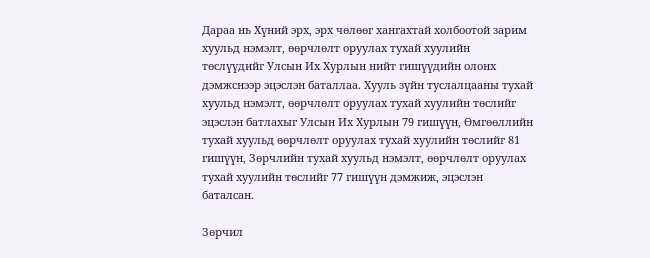Дараа нь Хүний эрх, эрх чөлөөг хангахтай холбоотой зарим хуульд нэмэлт, өөрчлөлт оруулах тухай хуулийн төслүүдийг Улсын Их Хурлын нийт гишүүдийн олонх дэмжснээр эцэслэн баталлаа. Хууль зүйн туслалцааны тухай хуульд нэмэлт, өөрчлөлт оруулах тухай хуулийн төслийг эцэслэн батлахыг Улсын Их Хурлын 79 гишүүн, Өмгөөллийн тухай хуульд өөрчлөлт оруулах тухай хуулийн төслийг 81 гишүүн, Зөрчлийн тухай хуульд нэмэлт, өөрчлөлт оруулах тухай хуулийн төслийг 77 гишүүн дэмжиж, эцэслэн баталсан.

Зөрчил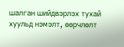шалган шийдвэрлэх тухай хуульд нэмэлт, өөрчлөлт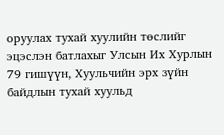оруулах тухай хуулийн төслийг эцэслэн батлахыг Улсын Их Хурлын 79 гишүүн, Хуульчийн эрх зүйн байдлын тухай хуульд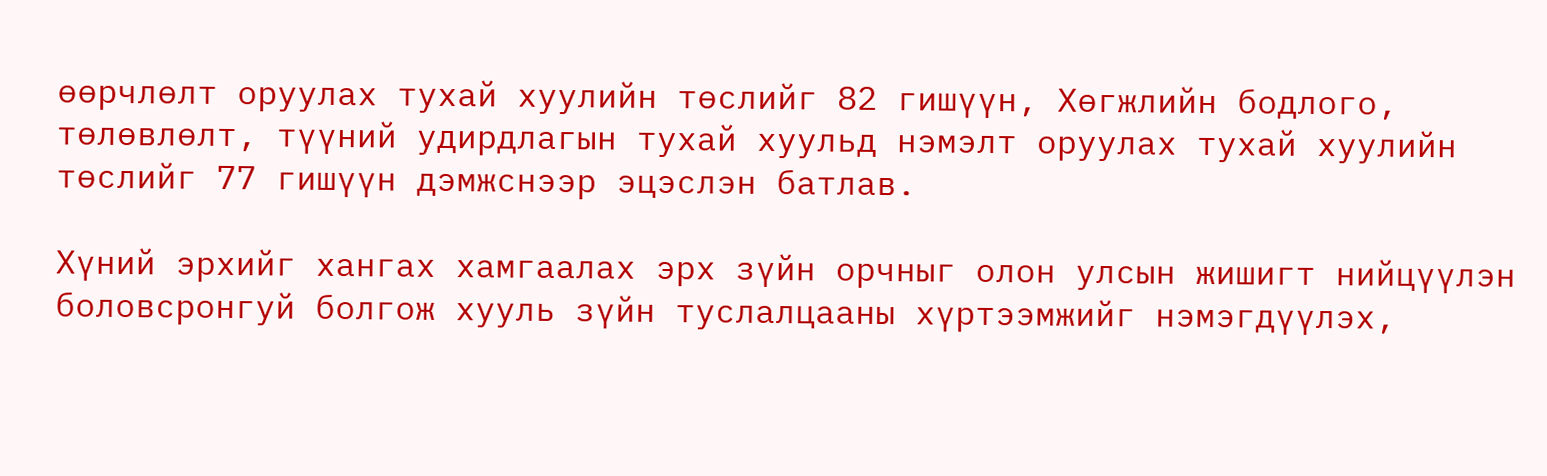өөрчлөлт оруулах тухай хуулийн төслийг 82 гишүүн, Хөгжлийн бодлого, төлөвлөлт, түүний удирдлагын тухай хуульд нэмэлт оруулах тухай хуулийн төслийг 77 гишүүн дэмжснээр эцэслэн батлав.

Хүний эрхийг хангах хамгаалах эрх зүйн орчныг олон улсын жишигт нийцүүлэн боловсронгуй болгож хууль зүйн туслалцааны хүртээмжийг нэмэгдүүлэх,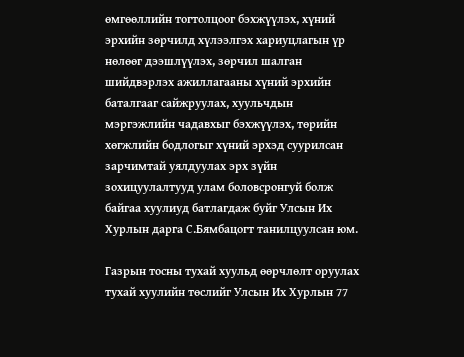өмгөөллийн тогтолцоог бэхжүүлэх, хүний эрхийн зөрчилд хүлээлгэх хариуцлагын үр нөлөөг дээшлүүлэх, зөрчил шалган шийдвэрлэх ажиллагааны хүний эрхийн баталгааг сайжруулах, хуульчдын мэргэжлийн чадавхыг бэхжүүлэх, төрийн хөгжлийн бодлогыг хүний эрхэд суурилсан зарчимтай уялдуулах эрх зүйн зохицуулалтууд улам боловсронгуй болж байгаа хуулиуд батлагдаж буйг Улсын Их Хурлын дарга С.Бямбацогт танилцуулсан юм.

Газрын тосны тухай хуульд өөрчлөлт оруулах тухай хуулийн төслийг Улсын Их Хурлын 77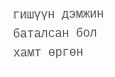гишүүн дэмжин баталсан бол хамт өргөн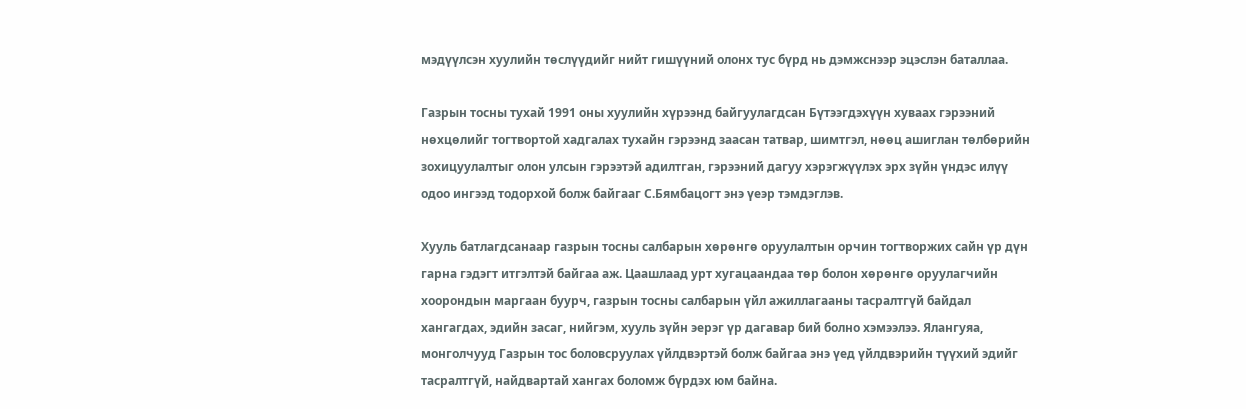мэдүүлсэн хуулийн төслүүдийг нийт гишүүний олонх тус бүрд нь дэмжснээр эцэслэн баталлаа.

Газрын тосны тухай 1991 оны хуулийн хүрээнд байгуулагдсан Бүтээгдэхүүн хуваах гэрээний нөхцөлийг тогтвортой хадгалах тухайн гэрээнд заасан татвар, шимтгэл, нөөц ашиглан төлбөрийн зохицуулалтыг олон улсын гэрээтэй адилтган, гэрээний дагуу хэрэгжүүлэх эрх зүйн үндэс илүү одоо ингээд тодорхой болж байгааг С.Бямбацогт энэ үеэр тэмдэглэв.

Хууль батлагдсанаар газрын тосны салбарын хөрөнгө оруулалтын орчин тогтворжих сайн үр дүн гарна гэдэгт итгэлтэй байгаа аж. Цаашлаад урт хугацаандаа төр болон хөрөнгө оруулагчийн хоорондын маргаан буурч, газрын тосны салбарын үйл ажиллагааны тасралтгүй байдал хангагдах, эдийн засаг, нийгэм, хууль зүйн эерэг үр дагавар бий болно хэмээлээ. Ялангуяа, монголчууд Газрын тос боловсруулах үйлдвэртэй болж байгаа энэ үед үйлдвэрийн түүхий эдийг тасралтгүй, найдвартай хангах боломж бүрдэх юм байна.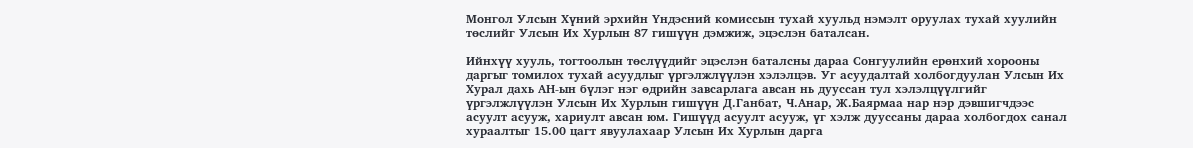Монгол Улсын Хүний эрхийн Үндэсний комиссын тухай хуульд нэмэлт оруулах тухай хуулийн төслийг Улсын Их Хурлын 87 гишүүн дэмжиж, эцэслэн баталсан.

Ийнхүү хууль, тогтоолын төслүүдийг эцэслэн баталсны дараа Сонгуулийн ерөнхий хорооны даргыг томилох тухай асуудлыг үргэлжлүүлэн хэлэлцэв. Уг асуудалтай холбогдуулан Улсын Их Хурал дахь АН-ын бүлэг нэг өдрийн завсарлага авсан нь дууссан тул хэлэлцүүлгийг үргэлжлүүлэн Улсын Их Хурлын гишүүн Д.Ганбат, Ч.Анар, Ж.Баярмаа нар нэр дэвшигчдээс асуулт асууж, хариулт авсан юм. Гишүүд асуулт асууж, үг хэлж дууссаны дараа холбогдох санал хураалтыг 15.00 цагт явуулахаар Улсын Их Хурлын дарга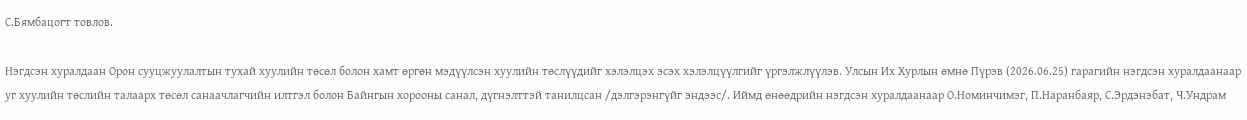С.Бямбацогт товлов.

Нэгдсэн хуралдаан Орон сууцжуулалтын тухай хуулийн төсөл болон хамт өргөн мэдүүлсэн хуулийн төслүүдийг хэлэлцэх эсэх хэлэлцүүлгийг үргэлжлүүлэв. Улсын Их Хурлын өмнө Пүрэв (2026.06.25) гарагийн нэгдсэн хуралдаанаар уг хуулийн төслийн талаарх төсөл санаачлагчийн илтгэл болон Байнгын хорооны санал, дүгнэлттэй танилцсан /дэлгэрэнгүйг эндээс/. Иймд өнөөдрийн нэгдсэн хуралдаанаар О.Номинчимэг, П.Наранбаяр, С.Эрдэнэбат, Ч.Ундрам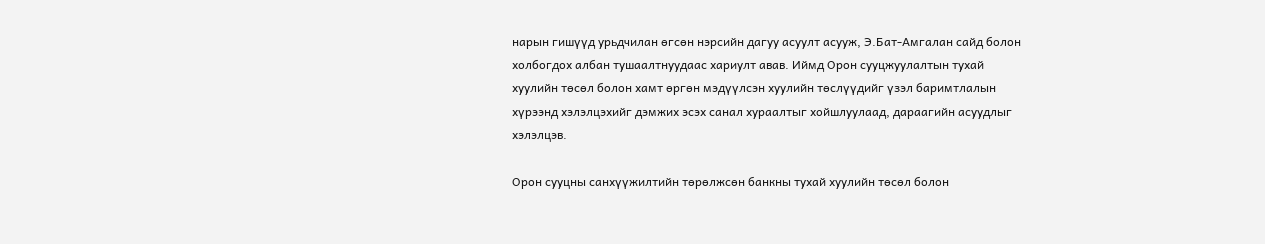нарын гишүүд урьдчилан өгсөн нэрсийн дагуу асуулт асууж, Э.Бат-Амгалан сайд болон холбогдох албан тушаалтнуудаас хариулт авав. Иймд Орон сууцжуулалтын тухай хуулийн төсөл болон хамт өргөн мэдүүлсэн хуулийн төслүүдийг үзэл баримтлалын хүрээнд хэлэлцэхийг дэмжих эсэх санал хураалтыг хойшлуулаад, дараагийн асуудлыг хэлэлцэв.

Орон сууцны санхүүжилтийн төрөлжсөн банкны тухай хуулийн төсөл болон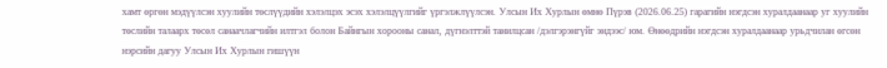хамт өргөн мэдүүлсэн хуулийн төслүүдийн хэлэлцэх эсэх хэлэлцүүлгийг үргэлжлүүлсэн. Улсын Их Хурлын өмнө Пүрэв (2026.06.25) гарагийн нэгдсэн хуралдаанаар уг хуулийн төслийн талаарх төсөл санаачлагчийн илтгэл болон Байнгын хорооны санал, дүгнэлттэй танилцсан /дэлгэрэнгүйг эндээс/ юм. Өнөөдрийн нэгдсэн хуралдаанаар урьдчилан өгсөн нэрсийн дагуу Улсын Их Хурлын гишүүн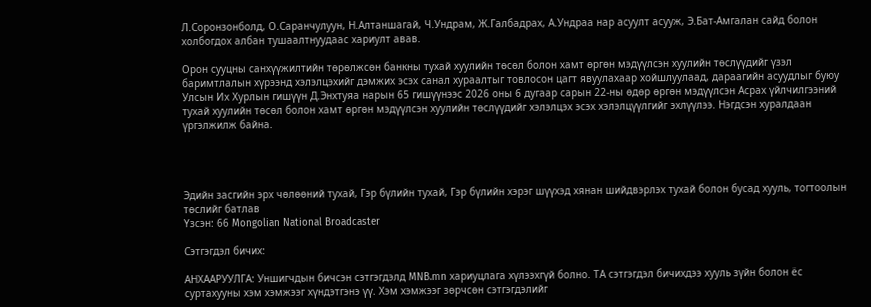Л.Соронзонболд, О.Саранчулуун, Н.Алтаншагай, Ч.Ундрам, Ж.Галбадрах, А.Ундраа нар асуулт асууж, Э.Бат-Амгалан сайд болон холбогдох албан тушаалтнуудаас хариулт авав.

Орон сууцны санхүүжилтийн төрөлжсөн банкны тухай хуулийн төсөл болон хамт өргөн мэдүүлсэн хуулийн төслүүдийг үзэл баримтлалын хүрээнд хэлэлцэхийг дэмжих эсэх санал хураалтыг товлосон цагт явуулахаар хойшлуулаад, дараагийн асуудлыг буюу Улсын Их Хурлын гишүүн Д.Энхтуяа нарын 65 гишүүнээс 2026 оны 6 дугаар сарын 22-ны өдөр өргөн мэдүүлсэн Асрах үйлчилгээний тухай хуулийн төсөл болон хамт өргөн мэдүүлсэн хуулийн төслүүдийг хэлэлцэх эсэх хэлэлцүүлгийг эхлүүлээ. Нэгдсэн хуралдаан үргэлжилж байна.




Эдийн засгийн эрх чөлөөний тухай, Гэр бүлийн тухай, Гэр бүлийн хэрэг шүүхэд хянан шийдвэрлэх тухай болон бусад хууль, тогтоолын төслийг батлав
Үзсэн: 66 Mongolian National Broadcaster

Сэтгэгдэл бичих:

АНХААРУУЛГА: Уншигчдын бичсэн сэтгэгдэлд MNB.mn хариуцлага хүлээхгүй болно. ТА сэтгэгдэл бичихдээ хууль зүйн болон ёс суртахууны хэм хэмжээг хүндэтгэнэ үү. Хэм хэмжээг зөрчсөн сэтгэгдэлийг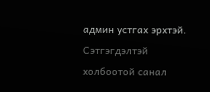админ устгах эрхтэй. Сэтгэгдэлтэй холбоотой санал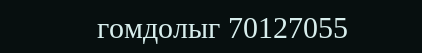гомдолыг 70127055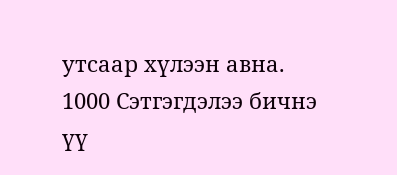утсаар хүлээн авна.
1000 Сэтгэгдэлээ бичнэ үү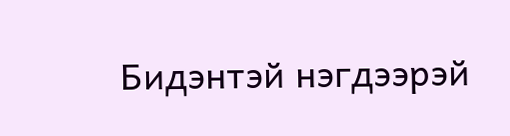Бидэнтэй нэгдээрэй